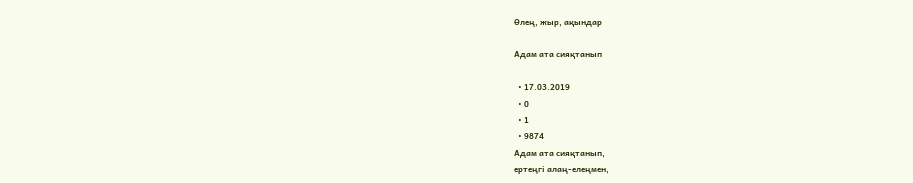Өлең, жыр, ақындар

Адам ата сияқтанып

  • 17.03.2019
  • 0
  • 1
  • 9874
Адам ата сияқтанып,
ертеңгі алаң-елеңмен,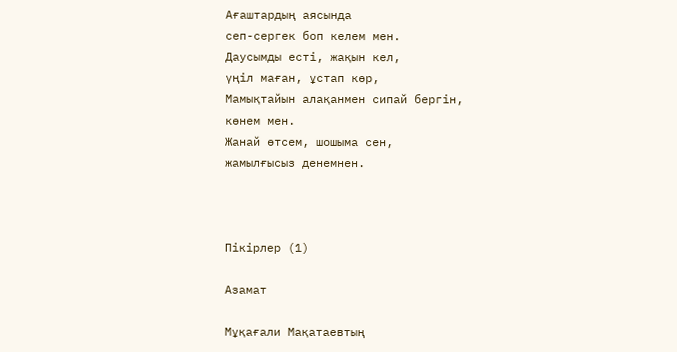Ағаштардың аясында
сеп-сергек боп келем мен.
Даусымды есті, жақын кел,
үңіл маған, ұстап көр,
Мамықтайын алақанмен сипай бергін,
көнем мен.
Жанай өтсем, шошыма сен,
жамылғысыз денемнен.



Пікірлер (1)

Азамат

Мұқағали Мақатаевтың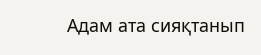Адам ата сияқтанып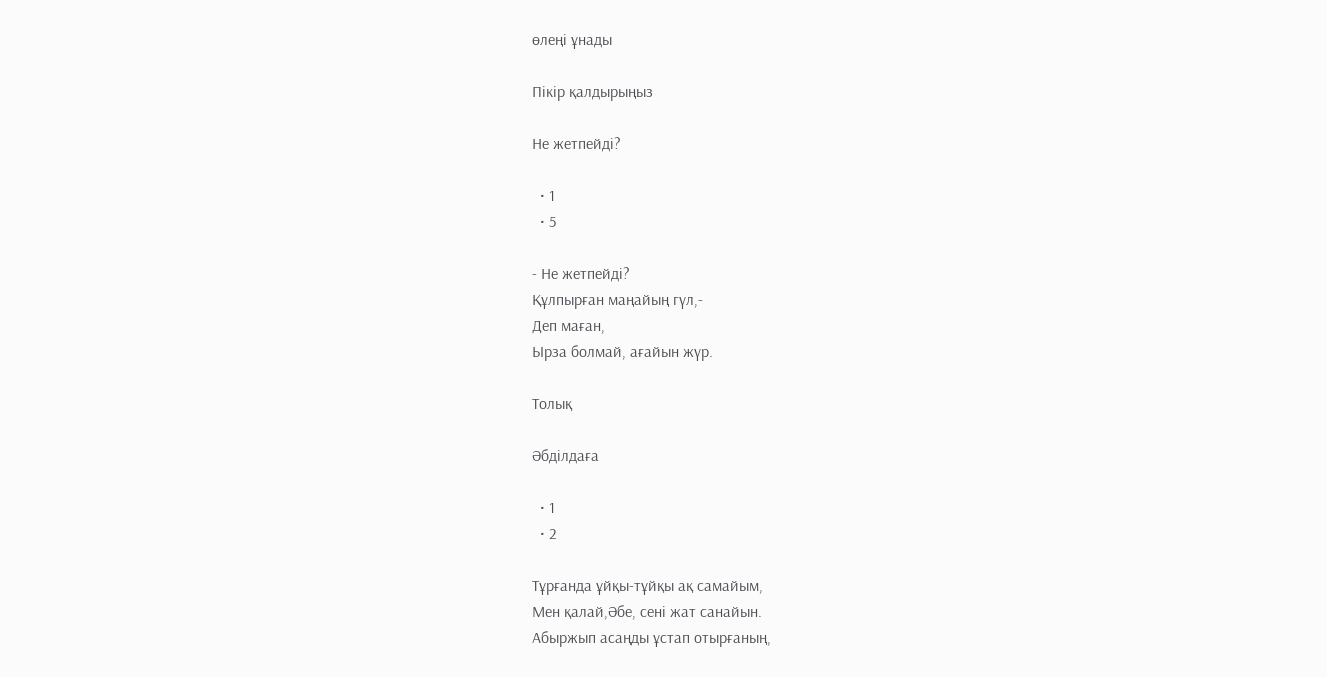өлеңі ұнады

Пікір қалдырыңыз

Не жетпейді?

  • 1
  • 5

- Не жетпейді?
Құлпырған маңайың гүл,-
Деп маған,
Ырза болмай, ағайын жүр.

Толық

Әбділдаға

  • 1
  • 2

Тұрғанда ұйқы-тұйқы ақ самайым,
Мен қалай,Әбе, сені жат санайын.
Абыржып асаңды ұстап отырғаның,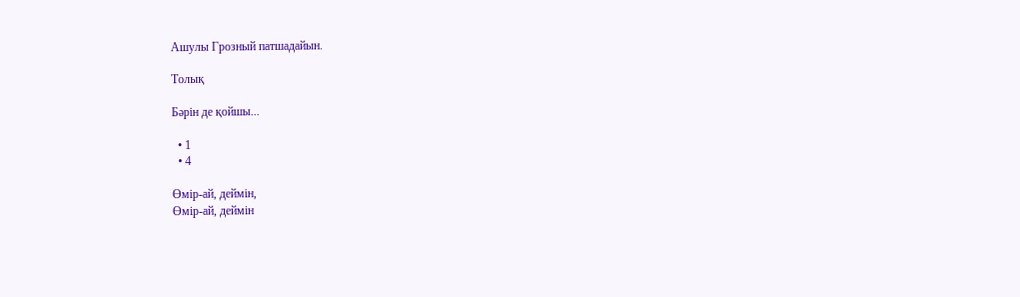Ашулы Грозный патшадайын.

Толық

Бәрін де қойшы...

  • 1
  • 4

Өмір-ай, деймін,
Өмір-ай, деймін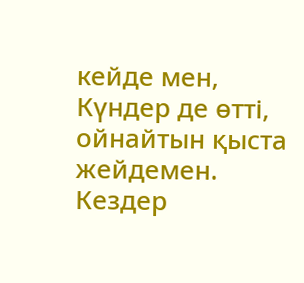кейде мен,
Күндер де өтті, ойнайтын қыста жейдемен.
Кездер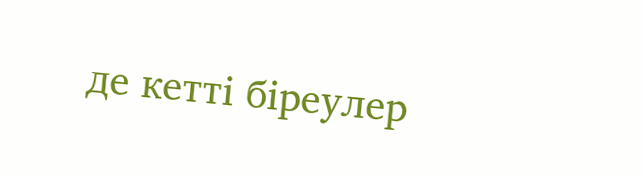де кетті біреулер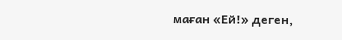маған «Ей!» деген,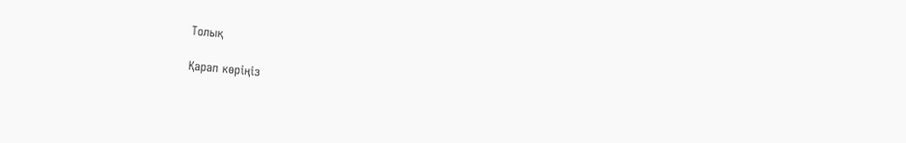Толық

Қарап көріңіз